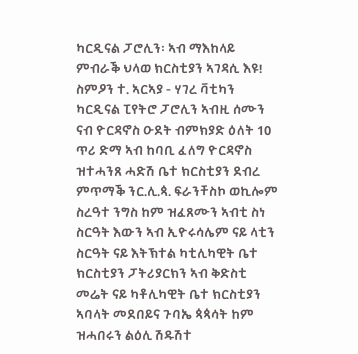ካርዲናል ፓሮሊን፡ ኣብ ማእከላይ ምብራቕ ህላወ ክርስቲያን ኣገዳሲ እዩ!
ስምዖን ተ. ኣርኣያ - ሃገረ ቫቲካን
ካርዲናል ፒየትሮ ፓሮሊን ኣብዚ ሰሙን ናብ ዮርዳኖስ ዑደት ብምክያድ ዕለት 10 ጥሪ ድማ ኣብ ከባቢ ፈለግ ዮርዳኖስ ዝተሓንጸ ሓድሽ ቤተ ክርስቲያን ደብረ ምጥማቕ ንር.ሊ.ጳ. ፍራንቸስኮ ወኪሎም ስረዓተ ንግስ ከም ዝፈጸሙን ኣብቲ ስነ ስርዓት እውን ኣብ ኢዮሩሳሌም ናይ ላቲን ስርዓት ናይ እትኽተል ካቲሊካዊት ቤተ ክርስቲያን ፓትሪያርክን ኣብ ቅድስቲ መሬት ናይ ካቶሊካዊት ቤተ ክርስቲያን ኣባላት መደበይና ጉባኤ ጳጳሳት ከም ዝሓበሩን ልዕሊ ሽዱሽተ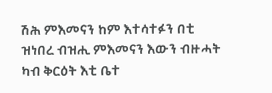ሽሕ ምእመናን ከም እተሳተፉን በቲ ዝነበረ ብዝሒ ምእመናን እውን ብዙሓት ካብ ቅርዕት እቲ ቤተ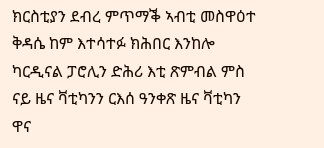ክርስቲያን ደብረ ምጥማቕ ኣብቲ መስዋዕተ ቅዳሴ ከም እተሳተፉ ክሕበር እንከሎ ካርዲናል ፓሮሊን ድሕሪ እቲ ጽምብል ምስ ናይ ዜና ቫቲካንን ርእሰ ዓንቀጽ ዜና ቫቲካን ዋና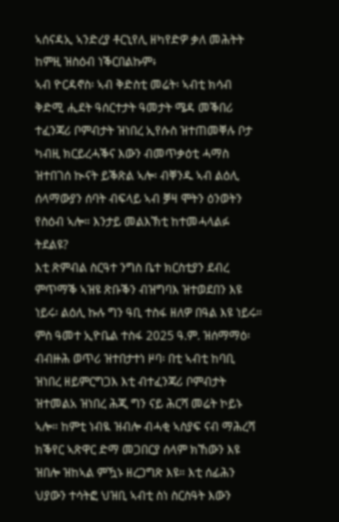ኣሰናዳኢ ኣንድረያ ቶርኒየሊ ዘካየድዎ ቃለ መሕትት ከምዚ ዝስዕብ ነቕርበልኩም፥
ኣብ ዮርዳኖስ፡ ኣብ ቅድስቲ መሬት፡ ኣብቲ ክሳብ ቅድሚ ሒደት ዓሰርተታት ዓመታት ሜዳ መቕበሪ ተፈንጃሪ ቦምብታት ዝነበረ ኢየሱስ ዝተጠመቐሉ ቦታ ካብዚ ክርይረሓቕና እውን ብመጥቃዕቲ ሓማስ ዝተበገሰ ኲናት ይቕጽል ኣሎ፡ ብቐንዱ ኣብ ልዕሊ ሰላማውያን ሰባት ብፍላይ ኣብ ቓዛ ሞትን ዕንወትን የስዕብ ኣሎ። እንታይ መልእኽቲ ከተመሓላልፉ ትደልዩ?
እቲ ጽምብል ስርዓተ ንግስ ቤተ ክርስቲያን ደብረ ምጥማቕ ኣዝዩ ጽቡቕን ብዝግባእ ዝተወደበን እዩ ነይሩ፡ ልዕሊ ኩሉ ግን ዓቢ ተስፋ ዘለዎ በዓል እዩ ነይሩ። ምስ ዓመተ ኢዮቤል ተስፋ 2025 ዓ.ም. ዝሰማማዕ፡ ብብዙሕ ወጥሪ ዝተበታተነ ዞባ፡ በቲ ኣብቲ ከባቢ ዝነበረ ዘይምርግጋእ እቲ ብተፈንጃሪ ቦምብታት ዝተመልአ ዝነበረ ሕጂ ግን ናይ ሕርሻ መሬት ኮይኑ ኣሎ። ከምቲ ነብዪ ዝብሎ ብሓቂ ኣስያፍ ናብ ማሕረሻ ክቕየር ኣጽዋር ድማ መጋበርያ ሰላም ክኸውን እዩ ዝበሎ ዝከኣል ምዃኑ ዘረጋግጽ እዩ። እቲ ሰፊሕን ህያውን ተሳትፎ ህዝቢ ኣብቲ ስነ ስርስዓት እውን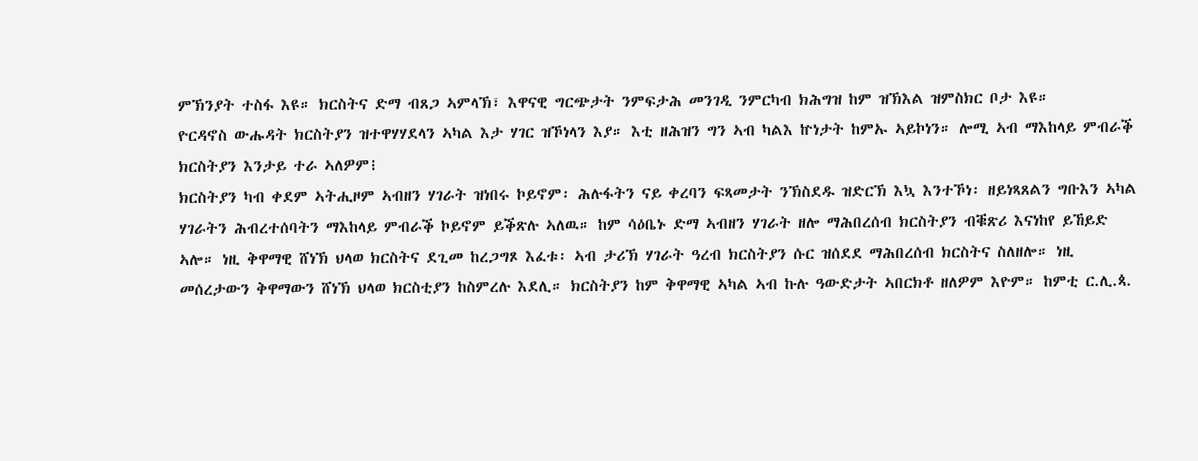ምኽንያት ተስፋ እዩ። ክርስትና ድማ ብጸጋ ኣምላኽ፣ እዋናዊ ግርጭታት ንምፍታሕ መንገዲ ንምርካብ ክሕግዝ ከም ዝኽእል ዝምስክር ቦታ እዩ።
ዮርዳኖስ ውሑዳት ክርስትያን ዝተዋሃሃደላን ኣካል እታ ሃገር ዝኾነላን እያ። እቲ ዘሕዝን ግን ኣብ ካልእ ኵነታት ከምኡ ኣይኮነን። ሎሚ ኣብ ማእከላይ ምብራቕ ክርስትያን እንታይ ተራ ኣለዎም፧
ክርስትያን ካብ ቀደም ኣትሒዞም ኣብዘን ሃገራት ዝነበሩ ኮይኖም፡ ሕሉፋትን ናይ ቀረባን ፍጻመታት ንኽስደዱ ዝድርኽ እኳ እንተኾነ፡ ዘይነጻጸልን ግቡእን ኣካል ሃገራትን ሕብረተሰባትን ማእከላይ ምብራቕ ኮይኖም ይቕጽሉ ኣለዉ። ከም ሳዕቤኑ ድማ ኣብዘን ሃገራት ዘሎ ማሕበረሰብ ክርስትያን ብቑጽሪ እናነከየ ይኸይድ ኣሎ። ነዚ ቅዋማዊ ሸነኽ ህላወ ክርስትና ደጊመ ከረጋግጾ እፈቱ፡ ኣብ ታሪኽ ሃገራት ዓረብ ክርስትያን ሱር ዝሰደደ ማሕበረሰብ ክርስትና ስለዘሎ። ነዚ መሰረታውን ቅዋማውን ሸነኽ ህላወ ክርስቲያን ከስምረሉ እደሊ። ክርስትያን ከም ቅዋማዊ ኣካል ኣብ ኩሉ ዓውድታት ኣበርክቶ ዘለዎም እዮም። ከምቲ ር.ሊ.ጳ.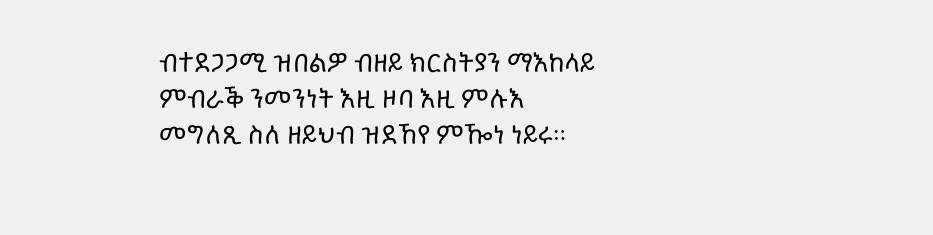ብተደጋጋሚ ዝበልዎ ብዘይ ክርስትያን ማእከላይ ምብራቕ ንመንነት እዚ ዞባ እዚ ምሉእ መግለጺ ስለ ዘይህብ ዝደኸየ ምዀነ ነይሩ።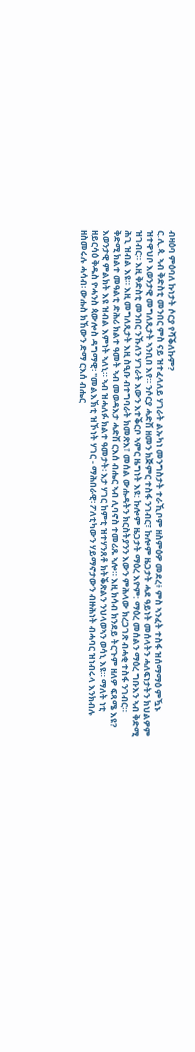ብዛዕባ ምዕባለ ኩነታት ሶርያ የሻቕለኩም?
ር.ሊ.ጳ. ኣብ ቅድስቲ መንበር ምስ ናይ ዝተፈላለይ ሃገራት ልኡካነ መንግስታት ተራኺቦም ዘስምዕዎ መደረ፥ ምስ ኣንፈት ተስፋ ዝሰማማዕ ምዃኑ ዝተዋህቦ እወንታዊ መግለጺታት ኣንቢበ እየ። ንሶርያ ሓድሽ ዘመን ክጅምር ተስፋ ንገብር፣ ኩሎም ዜጋታት ሓደ ዓይነት መሰላትን ሓለፍነታትን ክህልዎም ዝገብር። እዚ ቅድስቲ መንበር ንኹለን ሃገራት እውን እተቕርቦ ኣምር ዜግነት እዩ: ኩሎም ዜጋታት ማዕረ እዮም: ማዕረ መሰልን ማዕረ ግቡእን ኣብ ቅድሚ ሕጊ ዝብል እዩ። እዚ መግለጺታት እዚ ስዒቡ ብተግባራት ክመጽእ፣ መሰል ውሑዳትን ክርስትያንን እውን ምሕላው ክረጋገጽ ብሓቂ ተስፋ ንገብር።
ቅድሚ ክልተ መዓልቲ ድሕሪ ክልተ ዓመት ኣብ መወዳእታ ሓድሽ ርእሰ ብሔር ኣብ ሊባኖስ ተመሪጹ ኣሎ። እዚ ክሳብ ክንደይ ትርጉም ዘለዎ ፍጻሜ እዩ?
እወንታዊ ምልክት እዩ ዝብል እምነት ኣለኒ። ኣብ ዝሓለፉ ክልተ ዓመታት፡ እታ ሃገር ከምቲ ዝተሃንጸቶ ክትቕጽልን ንህላወኣን ወሳኒ እዩ። ማለት ነቲ ዘይርሳዕ ቅዱስ ዮሓንስ ጳውሎስ ዳግማዊ፡ "መልእኽቲ ዝኾነት ሃገር - ማሕበራዊ፡ ፖለቲካውን ሃይማኖታውን ብዙሕነት ብሓባር ዝነብሩላ እንክብሉ ዘስመሩሉ ሓሳብ፡ ውሑስ ክኸውን ድማ ርእሰ ብሔር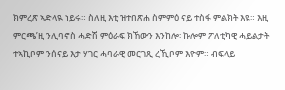ክምረጽ ኣድላዪ ነይሩ። ስለዚ እቲ ዝተበጽሐ ስምምዕ ናይ ተስፋ ምልክት እዩ። እዚ ምርጫ’ዚ ንሊባኖስ ሓድሽ ምዕራፍ ክኸውን እንከሎ፡ ኩሎም ፖለቲካዊ ሓይልታት ተኣኪቦም ንሰናይ እታ ሃገር ሓባራዊ መርገጺ ረኺቦም እዮም። ብፍላይ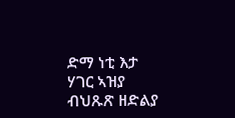ድማ ነቲ እታ ሃገር ኣዝያ ብህጹጽ ዘድልያ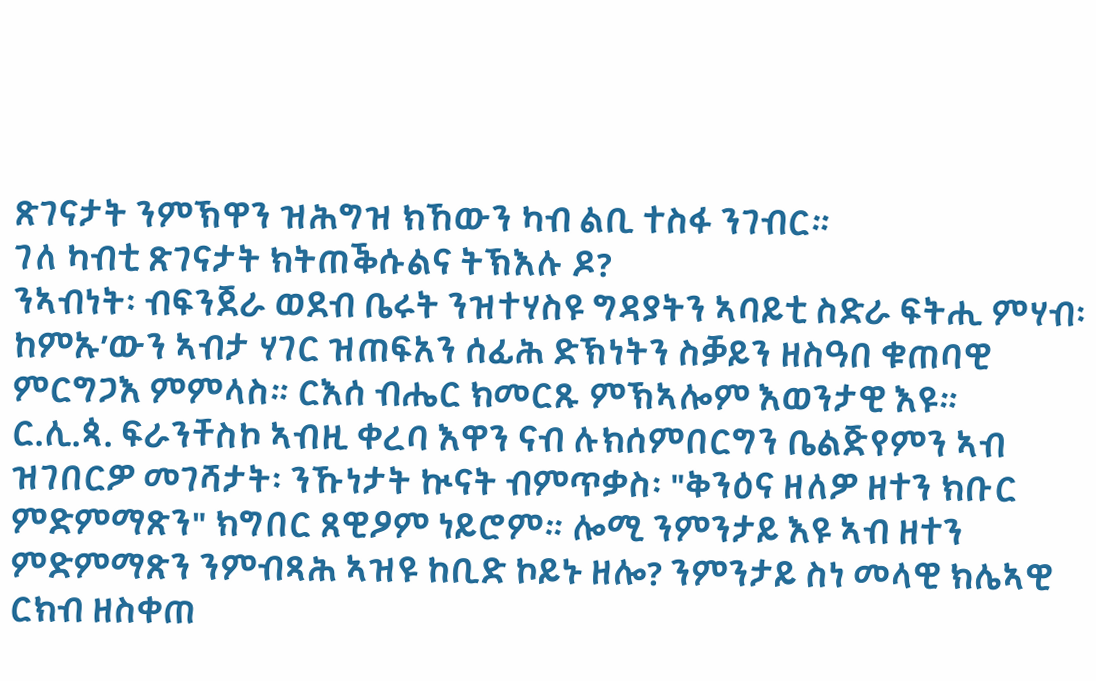ጽገናታት ንምኽዋን ዝሕግዝ ክኸውን ካብ ልቢ ተስፋ ንገብር።
ገለ ካብቲ ጽገናታት ክትጠቕሱልና ትኽእሉ ዶ?
ንኣብነት፡ ብፍንጀራ ወደብ ቤሩት ንዝተሃስዩ ግዳያትን ኣባይቲ ስድራ ፍትሒ ምሃብ፡ ከምኡ’ውን ኣብታ ሃገር ዝጠፍአን ሰፊሕ ድኽነትን ስቓይን ዘስዓበ ቁጠባዊ ምርግጋእ ምምላስ። ርእሰ ብሔር ክመርጹ ምኽኣሎም እወንታዊ እዩ።
ር.ሊ.ጳ. ፍራንቸስኮ ኣብዚ ቀረባ እዋን ናብ ሉክሰምበርግን ቤልጅየምን ኣብ ዝገበርዎ መገሻታት፡ ንኹነታት ኲናት ብምጥቃስ፡ "ቅንዕና ዘለዎ ዘተን ክቡር ምድምማጽን" ክግበር ጸዊዖም ነይሮም። ሎሚ ንምንታይ እዩ ኣብ ዘተን ምድምማጽን ንምብጻሕ ኣዝዩ ከቢድ ኮይኑ ዘሎ? ንምንታይ ስነ መላዊ ክሌኣዊ ርክብ ዘስቀጠ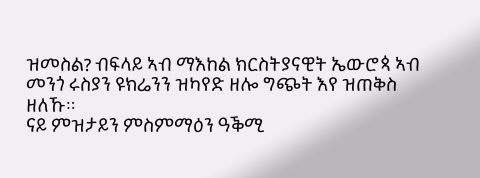ዝመስል? ብፍላይ ኣብ ማእከል ክርስትያናዊት ኤውሮጳ ኣብ መንጎ ሩስያን ዩክሬንን ዝካየድ ዘሎ ግጭት እየ ዝጠቅስ ዘለኹ።
ናይ ምዝታይን ምስምማዕን ዓቕሚ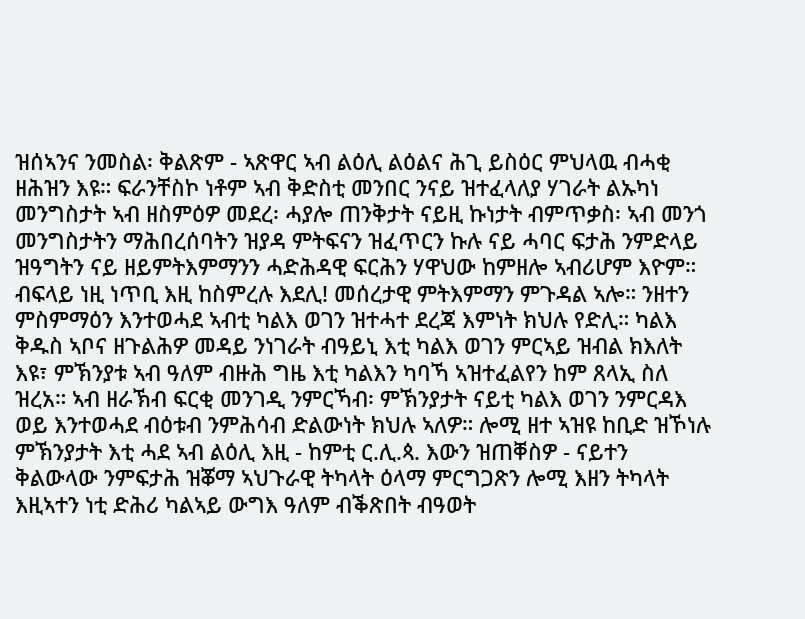ዝሰኣንና ንመስል፡ ቅልጽም - ኣጽዋር ኣብ ልዕሊ ልዕልና ሕጊ ይስዕር ምህላዉ ብሓቂ ዘሕዝን እዩ። ፍራንቸስኮ ነቶም ኣብ ቅድስቲ መንበር ንናይ ዝተፈላለያ ሃገራት ልኡካነ መንግስታት ኣብ ዘስምዕዎ መደረ፡ ሓያሎ ጠንቅታት ናይዚ ኩነታት ብምጥቃስ፡ ኣብ መንጎ መንግስታትን ማሕበረሰባትን ዝያዳ ምትፍናን ዝፈጥርን ኩሉ ናይ ሓባር ፍታሕ ንምድላይ ዝዓግትን ናይ ዘይምትእምማንን ሓድሕዳዊ ፍርሕን ሃዋህው ከምዘሎ ኣብሪሆም እዮም። ብፍላይ ነዚ ነጥቢ እዚ ከስምረሉ እደሊ! መሰረታዊ ምትእምማን ምጉዳል ኣሎ። ንዘተን ምስምማዕን እንተወሓደ ኣብቲ ካልእ ወገን ዝተሓተ ደረጃ እምነት ክህሉ የድሊ። ካልእ ቅዱስ ኣቦና ዘጉልሕዎ መዳይ ንነገራት ብዓይኒ እቲ ካልእ ወገን ምርኣይ ዝብል ክእለት እዩ፣ ምኽንያቱ ኣብ ዓለም ብዙሕ ግዜ እቲ ካልእን ካባኻ ኣዝተፈልየን ከም ጸላኢ ስለ ዝረአ። ኣብ ዘራኽብ ፍርቂ መንገዲ ንምርኻብ፡ ምኽንያታት ናይቲ ካልእ ወገን ንምርዳእ ወይ እንተወሓደ ብዕቱብ ንምሕሳብ ድልውነት ክህሉ ኣለዎ። ሎሚ ዘተ ኣዝዩ ከቢድ ዝኾነሉ ምኽንያታት እቲ ሓደ ኣብ ልዕሊ እዚ - ከምቲ ር.ሊ.ጳ. እውን ዝጠቐስዎ - ናይተን ቅልውላው ንምፍታሕ ዝቖማ ኣህጉራዊ ትካላት ዕላማ ምርግጋጽን ሎሚ እዘን ትካላት እዚኣተን ነቲ ድሕሪ ካልኣይ ውግእ ዓለም ብቕጽበት ብዓወት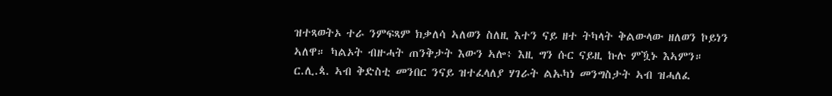ዝተጻወትኦ ተራ ንምፍጻም ክቃለሳ ኣለወን ስለዚ እተን ናይ ዘተ ትካላት ቅልውላው ዘለወን ኮይነን ኣለዋ። ካልኦት ብዙሓት ጠንቅታት እውን ኣሎ፥ እዚ ግን ሱር ናይዚ ኩሉ ምዃኑ እኣምን።
ር.ሊ.ጳ. ኣብ ቅድስቲ መንበር ንናይ ዝተፈላለያ ሃገራት ልኡካነ መንግስታት ኣብ ዝሓለፈ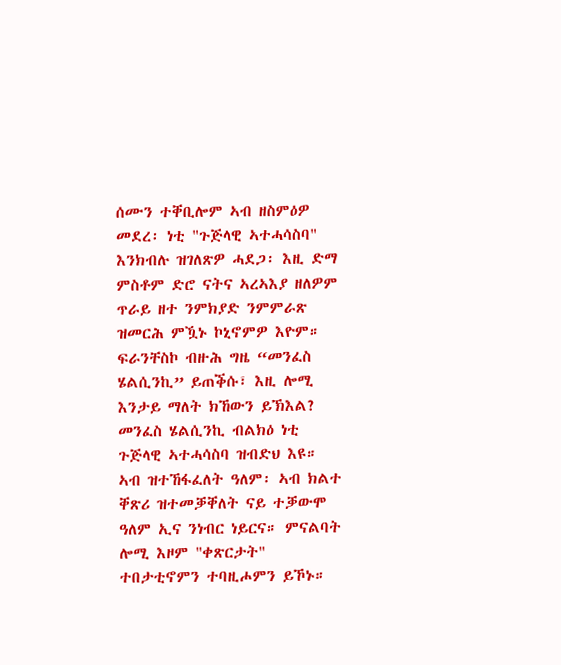ሰሙን ተቐቢሎም ኣብ ዘስምዕዎ መደረ፡ ነቲ "ጉጅላዊ ኣተሓሳስባ" እንክብሉ ዝገለጽዎ ሓደጋ፡ እዚ ድማ ምስቶም ድሮ ናትና ኣረኣእያ ዘለዎም ጥራይ ዘተ ንምክያድ ንምምራጽ ዝመርሕ ምዃኑ ኮኒኖምዎ እዮም። ፍራንቸስኮ ብዙሕ ግዜ “መንፈስ ሄልሲንኪ” ይጠቕሱ፣ እዚ ሎሚ እንታይ ማለት ክኸውን ይኽእል?
መንፈስ ሄልሲንኪ ብልክዕ ነቲ ጉጅላዊ ኣተሓሳስባ ዝብድህ እዩ። ኣብ ዝተኸፋፈለት ዓለም፡ ኣብ ክልተ ቐጽሪ ዝተመቓቐለት ናይ ተቓውሞ ዓለም ኢና ንነብር ነይርና። ምናልባት ሎሚ እዞም "ቀጽርታት" ተበታቲኖምን ተባዚሖምን ይኾኑ።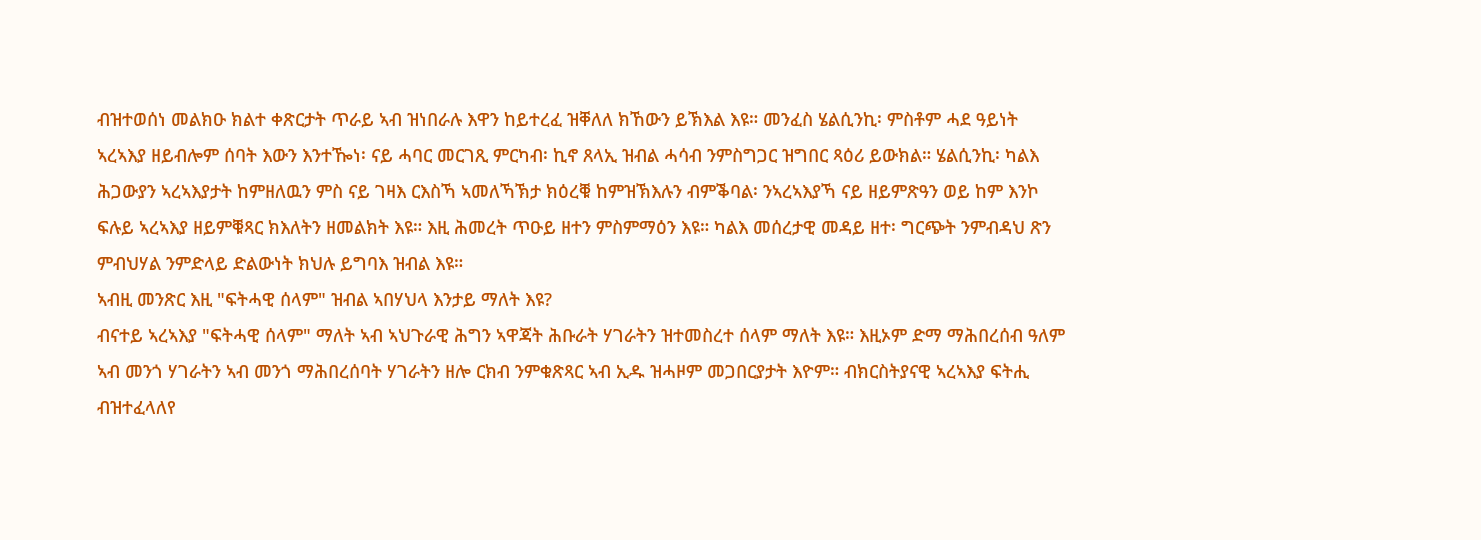ብዝተወሰነ መልክዑ ክልተ ቀጽርታት ጥራይ ኣብ ዝነበራሉ እዋን ከይተረፈ ዝቐለለ ክኸውን ይኽእል እዩ። መንፈስ ሄልሲንኪ፡ ምስቶም ሓደ ዓይነት ኣረኣእያ ዘይብሎም ሰባት እውን እንተዀነ፡ ናይ ሓባር መርገጺ ምርካብ፡ ኪኖ ጸላኢ ዝብል ሓሳብ ንምስግጋር ዝግበር ጻዕሪ ይውክል። ሄልሲንኪ፡ ካልእ ሕጋውያን ኣረኣእያታት ከምዘለዉን ምስ ናይ ገዛእ ርእስኻ ኣመለኻኽታ ክዕረቑ ከምዝኽእሉን ብምቕባል፡ ንኣረኣእያኻ ናይ ዘይምጽዓን ወይ ከም እንኮ ፍሉይ ኣረኣእያ ዘይምቑጻር ክእለትን ዘመልክት እዩ። እዚ ሕመረት ጥዑይ ዘተን ምስምማዕን እዩ። ካልእ መሰረታዊ መዳይ ዘተ፡ ግርጭት ንምብዳህ ጽን ምብህሃል ንምድላይ ድልውነት ክህሉ ይግባእ ዝብል እዩ።
ኣብዚ መንጽር እዚ "ፍትሓዊ ሰላም" ዝብል ኣበሃህላ እንታይ ማለት እዩ?
ብናተይ ኣረኣእያ "ፍትሓዊ ሰላም" ማለት ኣብ ኣህጉራዊ ሕግን ኣዋጃት ሕቡራት ሃገራትን ዝተመስረተ ሰላም ማለት እዩ። እዚኦም ድማ ማሕበረሰብ ዓለም ኣብ መንጎ ሃገራትን ኣብ መንጎ ማሕበረሰባት ሃገራትን ዘሎ ርክብ ንምቁጽጻር ኣብ ኢዱ ዝሓዞም መጋበርያታት እዮም። ብክርስትያናዊ ኣረኣእያ ፍትሒ ብዝተፈላለየ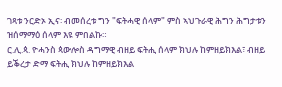ገጻቱ ንርድኦ ኢና፡ ብመሰረቱ ግን "ፍትሓዊ ሰላም" ምስ ኣህጉራዊ ሕግን ሕግታቱን ዝሰማማዕ ሰላም እዩ ምበልኩ።
ር.ሊ.ጳ. ዮሓንስ ጳውሎስ ዳግማዊ ብዘይ ፍትሒ ሰላም ክህሉ ከምዘይክእል፣ ብዘይ ይቕረታ ድማ ፍትሒ ክህሉ ከምዘይክእል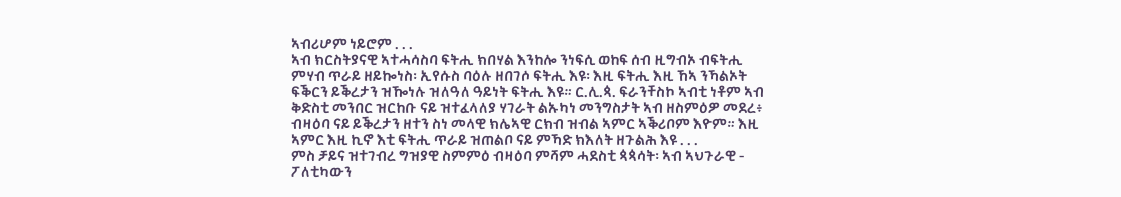ኣብሪሆም ነይሮም . . .
ኣብ ክርስትያናዊ ኣተሓሳስባ ፍትሒ ክበሃል እንከሎ ንነፍሲ ወከፍ ሰብ ዚግብኦ ብፍትሒ ምሃብ ጥራይ ዘይኰነስ፡ ኢየሱስ ባዕሉ ዘበገሶ ፍትሒ እዩ፡ እዚ ፍትሒ እዚ ኸኣ ንኻልኦት ፍቕርን ይቕረታን ዝዀነሉ ዝለዓለ ዓይነት ፍትሒ እዩ። ር.ሊ.ጳ. ፍራንቸስኮ ኣብቲ ነቶም ኣብ ቅድስቲ መንበር ዝርከቡ ናይ ዝተፈላለያ ሃገራት ልኡካነ መንግስታት ኣብ ዘስምዕዎ መደረ፥ ብዛዕባ ናይ ይቕረታን ዘተን ስነ መላዊ ክሌኣዊ ርክብ ዝብል ኣምር ኣቕሪቦም እዮም። እዚ ኣምር እዚ ኪኖ እቲ ፍትሒ ጥራይ ዝጠልቦ ናይ ምኻድ ክእለት ዘጉልሕ እዩ . . .
ምስ ቻይና ዝተገብረ ግዝያዊ ስምምዕ ብዛዕባ ምሻም ሓደስቲ ጳጳሳት፡ ኣብ ኣህጉራዊ - ፖለቲካውን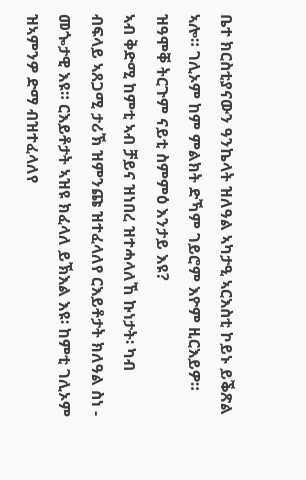ቤተ ክርስቲያናውን ዓንኬላት ዝለዓል ኣካታዒ ኣርእስቲ ኮይኑ ይቕጽል ኣሎ። ገሊኦም ከም ምልክት ድኻም ገይሮም እዮም ዚርእይዎ። ዝዓሞቐ ትርጉም ናይቲ ስምምዕ እንታይ እዩ?
ኣብ ቅድሚ ከምቲ ኣብ ቻይና ዝነበረ ዝተሓላለኸ ኩነታት፡ ካብ ብፍላይ ኣጸጋሚ ታሪኽ ዝምንጩ ዝተፈላለየ ርእይቶታት ክለዓል ስነ - መጐታዊ እዩ። ርእይቶታት ኣዝዩ ክፈላለ ይኽእል እዩ፡ ከምቲ ገሊኦም ዝኣምንዎ ድማ ብዝተፈላለየ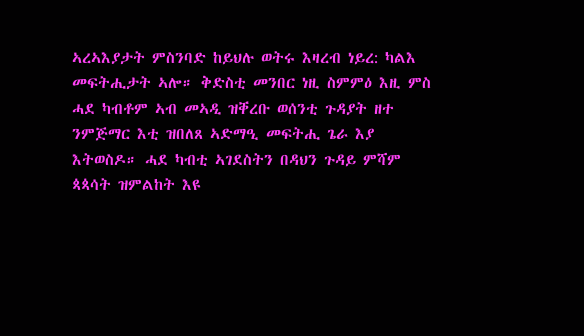ኣረኣእያታት ምስንባድ ከይህሉ ወትሩ እዛረብ ነይረ: ካልእ መፍትሒታት ኣሎ። ቅድስቲ መንበር ነዚ ስምምዕ እዚ ምስ ሓደ ካብቶም ኣብ መኣዲ ዝቐረቡ ወሰንቲ ጉዳያት ዘተ ንምጅማር እቲ ዝበለጸ ኣድማዒ መፍትሒ ጌራ እያ እትወስዶ። ሓደ ካብቲ ኣገደስትን በዳህን ጉዳይ ምሻም ጳጳሳት ዝምልከት እዩ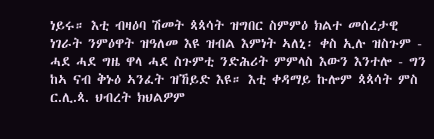ነይሩ። እቲ ብዛዕባ ሽመት ጳጳሳት ዝግበር ስምምዕ ክልተ መሰረታዊ ነገራት ንምዕዋት ዝዓለመ እዩ ዝብል እምነት ኣለኒ፡ ቀስ ኢሉ ዝስጉም - ሓደ ሓደ ግዜ ዋላ ሓደ ስጉምቲ ንድሕሪት ምምላስ እውን እንተሎ - ግን ከኣ ናብ ቅኑዕ ኣንፈት ዝኸይድ እዩ። እቲ ቀዳማይ ኩሎም ጳጳሳት ምስ ር.ሊ.ጳ. ህብረት ክህልዎም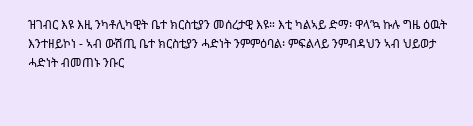ዝገብር እዩ እዚ ንካቶሊካዊት ቤተ ክርስቲያን መሰረታዊ እዩ። እቲ ካልኣይ ድማ፡ ዋላ’ኳ ኩሉ ግዜ ዕዉት እንተዘይኮነ - ኣብ ውሽጢ ቤተ ክርስቲያን ሓድነት ንምምዕባል፡ ምፍልላይ ንምብዳህን ኣብ ህይወታ ሓድነት ብመጠኑ ንቡር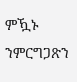ምዃኑ ንምርግጋጽን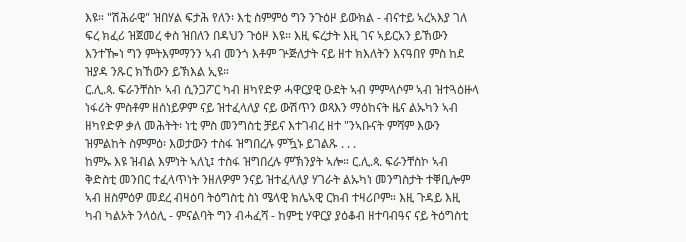እዩ። "ሽሕራዊ" ዝበሃል ፍታሕ የለን፡ እቲ ስምምዕ ግን ንጉዕዞ ይውክል - ብናተይ ኣረኣእያ ገለ ፍረ ክፈሪ ዝጀመረ ቀስ ዝበለን በዳህን ጉዕዞ እዩ። እዚ ፍረታት እዚ ገና ኣይርአን ይኸውን እንተዀነ ግን ምትእምማንን ኣብ መንጎ እቶም ጕጅለታት ናይ ዘተ ክእለትን እናዓበየ ምስ ከደ ዝያዳ ንጹር ክኸውን ይኽእል ኢዩ።
ር.ሊ.ጳ. ፍራንቸስኮ ኣብ ሲንጋፖር ካብ ዘካየድዎ ሓዋርያዊ ዑደት ኣብ ምምላሶም ኣብ ዝተጓዕዙላ ነፋሪት ምስቶም ዘሰነይዎም ናይ ዝተፈላለያ ናይ ውሽጥን ወጻእን ማዕከናት ዜና ልኡካን ኣብ ዘካየድዎ ቃለ መሕትት፡ ነቲ ምስ መንግስቲ ቻይና እተገብረ ዘተ "ንኣቡናት ምሻም እውን ዝምልከት ስምምዕ፡ እወታውን ተስፋ ዝግበረሉ ምዃኑ ይገልጹ . . .
ከምኡ እዩ ዝብል እምነት ኣለኒ፤ ተስፋ ዝግበረሉ ምኽንያት ኣሎ። ር.ሊ.ጳ. ፍራንቸስኮ ኣብ ቅድስቲ መንበር ተፈላጥነት ንዘለዎም ንናይ ዝተፈላለያ ሃገራት ልኡካነ መንግስታት ተቐቢሎም ኣብ ዘስምዕዎ መደረ ብዛዕባ ትዕግስቲ ስነ ሜላዊ ክሌኣዊ ርክብ ተዛሪቦም። እዚ ጉዳይ እዚ ካብ ካልኦት ንላዕሊ - ምናልባት ግን ብሓፈሻ - ከምቲ ሃዋርያ ያዕቆብ ዘተባብዓና ናይ ትዕግስቲ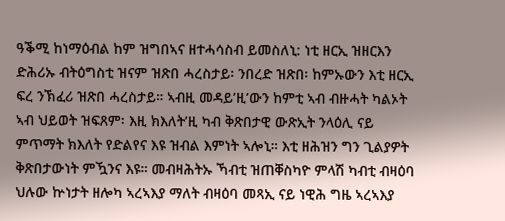ዓቕሚ ከነማዕብል ከም ዝግበኣና ዘተሓሳስብ ይመስለኒ: ነቲ ዘርኢ ዝዘርእን ድሕሪኡ ብትዕግስቲ ዝናም ዝጽበ ሓረስታይ፡ ንበረድ ዝጽበ፡ ከምኡውን እቲ ዘርኢ ፍረ ንኽፈሪ ዝጽበ ሓረስታይ። ኣብዚ መዳይ’ዚ’ውን ከምቲ ኣብ ብዙሓት ካልኦት ኣብ ህይወት ዝፍጸም፡ እዚ ክእለት’ዚ ካብ ቅጽበታዊ ውጽኢት ንላዕሊ ናይ ምጥማት ክእለት የድልየና እዩ ዝብል እምነት ኣሎኒ። እቲ ዘሕዝን ግን ጊልያዎት ቅጽበታውነት ምዃንና እዩ። መብዛሕትኡ ኻብቲ ዝጠቐስካዮ ምላሽ ካብቲ ብዛዕባ ህሉው ኵነታት ዘሎካ ኣረኣእያ ማለት ብዛዕባ መጻኢ ናይ ነዊሕ ግዜ ኣረኣእያ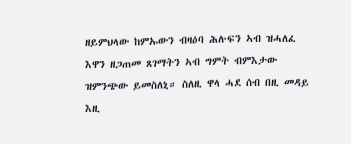ዘይምህላው ከምኡውን ብዛዕባ ሕሉፍን ኣብ ዝሓለፈ እዋን ዘጋጠመ ጸገማትን ኣብ ግምት ብምእታው ዝምንጭው ይመስለኒ። ስለዚ ዋላ ሓደ ሰብ በዚ መዳይ እዚ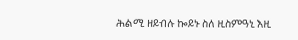ሕልሚ ዘይብሉ ኰይኑ ስለ ዚስምዓኒ እዚ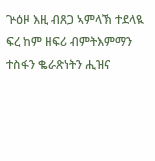ጕዕዞ እዚ ብጸጋ ኣምላኽ ተደላዪ ፍረ ከም ዘፍሪ ብምትእምማን ተስፋን ቈራጽነትን ሒዝና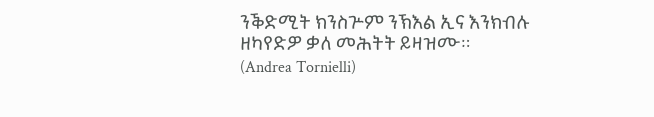ንቕድሚት ክንስጕም ንኽእል ኢና እንክብሉ ዘካየድዎ ቃለ መሕትት ይዛዝሙ።
(Andrea Tornielli)